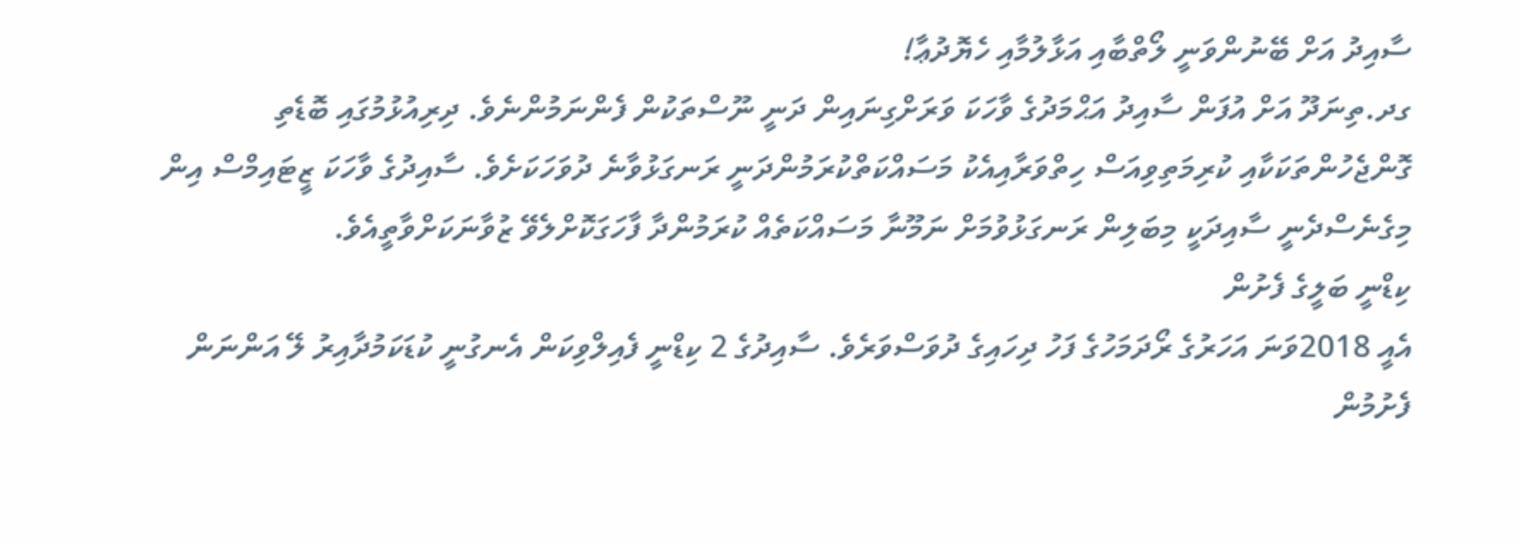ސާއިދު އަށް ބޭނުންވަނީ ލޯތްބާއި އަޅާލުމާއި ހެޔޮދުޢާ!
ގދ.ތިނަދޫ އަށް އުފަން ސާއިދު އަޙްމަދުގެ ވާހަކަ ވަރަށްގިނައިން ދަނީ ނޫސްތަކުން ފެންނަމުންނެވެ. ދިރިއުޅުމުގައި ބޮޑެތި ގޮންޖެހުންތަކަކާއި ކުރިމަތިވިއަސް ހިތްވަރާއިއެކު މަސައްކަތްކުރަމުންދަނީ ރަނގަޅުވާނެ ދުވަހަކަށެވެ. ސާއިދުގެ ވާހަކަ ޒީޓައިމްސް އިން މިގެނެސްދެނީ ސާއިދަކީ މިބަލިން ރަނގަޅުވުމަށް ނަމޫނާ މަސައްކަތެއް ކުރަމުންދާ ފާހަގަކޮށްލެވޭ ޒުވާނަކަށްވާތީއެވެ.
ކިޑްނީ ބަލީގެ ފެށުން
އެއީ 2018ވަނަ އަހަރުގެ ރޯދަމަހުގެ ފަހު ދިހައިގެ ދުވަސްވަރެވެ. ސާއިދުގެ 2 ކިޑްނީ ފެއިލްވިކަން އެނގުނީ ކުޑަކަމުދާއިރު ލޭ އަންނަން ފެށުމުން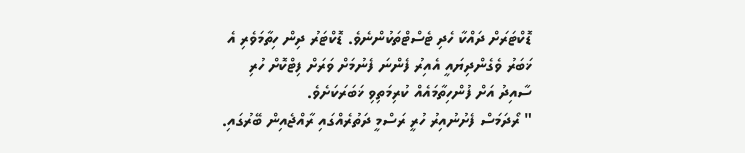ޑޮކްޓަރަށް ދައްކާ ހެދި ޓެސްޓްތަކުންނެވެ. ޑޮކްޓަރު ދިން ހިތާމަވެރި އެ ޚަބަރު ވެގެންދިޔައީ އެއިރު ފެންނަ ފެނުމަށް ވަރަށް ފިޓްކޮށް ހުރި ސާއިދު އަށް ފުންހިތާމައެއް ކުރިމަތިވި ޚަބަރަކަށެވެ.
" ރޯދަމަސް ފެށުނުއިރު ހުރީ ރަސްމީ ދަތުރެއްގައި ރާއްޖެއިން ބޭރުގައި.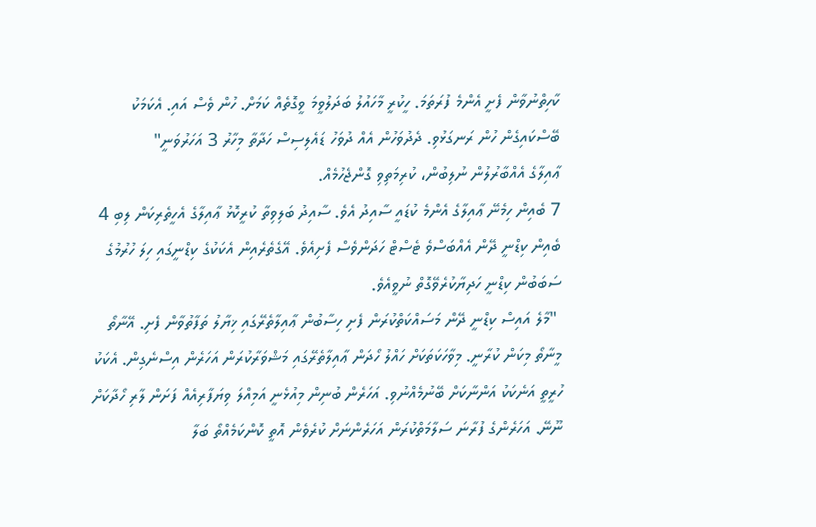ކާހިތްނުވާން ފެށީ އެންމެ ފުރަތަމަ. ހީކުރީ މާހައުލު ބަދަލުވީމަ ވީގޮތެއް ކަމަށް. ހުން ވެސް އައި. އެކަމަކު ބޭސްކައިގެން ހުން ރަނގަޅުވި. ދެދުވަހުން އެއް ދުވަހު ޑައެލިސިސް ހަދާތާ މިހާރު 3 އަހަރުވަނީ"
ޢާއިލާގެ އެއްބާރުލުން ނުލިބުން، ކުރިމަތިވި ގޮންޖެހުމެއް.
7 ބެއިން ހިމެނޭ ޢާއިލާގެ އެންމެ ކުޑައީ ސާއިދު އެވެ. ސާއިދު ބަލިވިތާ ކުރީކޮޅު ޢާއިލާގެ އެހީތެރިކަން ލިބި 4 ބެއިން ކިޑްނީ ދޭން އެއްބަސްވެ ޓެސްޓް ހަދަންވެސް ފެށިއެވެ. އޭގެތެރެއިން އެކަކުގެ ކިޑްނީގައި ހިލަ ހުރުމުގެ ސަބަބުން ކިޑްނީ ހަދިޔާކުރެވޭގޮތް ނުވީއެވެ.
 "މާލެ އައިސް ކިޑްނީ ދޭން މަސައްކަތްކުރަން ފެށި ހިސާބުން ޢާއިލާތެރޭގައި ޚިޔާލު ތަފާތުވާން ފެށި. އޭނާތޯ މީނާތޯ މިކަން ކުރާނީ. މިވާހަކަތަކަށް ހައްލު ހޯދަން ޢާއިލާތެރޭގައި މަޝްވަރާކުރަން އަހަރެން އިސްނެގިން. އެކަކު ހުރީތީ އަނެކަކު އަންނާކަށް ބޭނުމެއްނުވި. އަހަރެން ބުނިން މިއުޅެނީ އަމިއްލަ ވިޔަފާރިއެއް ފަށަން ލާރި ހޯދާކަށް ނޫނޭ. އަހަރެންގެ ފުރާނަ ސަލާމަތްކުރަން އަހަރެންނަށް ކުރެވެން އޮތީ ކޮންކަމެއްތޯ ބަލާ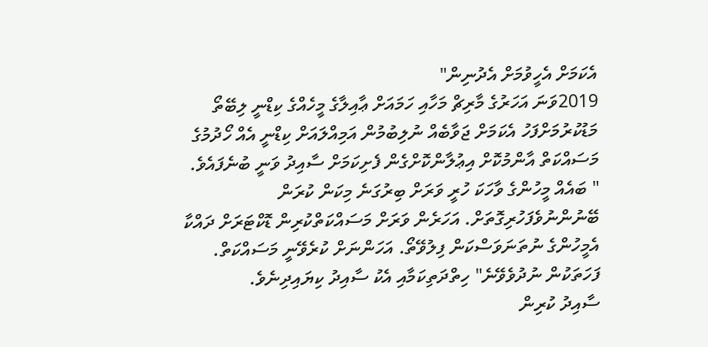އެކަމަށް އެހީވުމަށް އެދުނިން"
2019ވަނަ އަހަރުގެ މާރިޗް މަހާއި ހަމައަށް ޢާއިލާގެ މީހެއްގެ ކިޑްނީ ލިބޭތޯ މަޑުކުރުމަށްފަހު އެކަމަށް ޖަވާބެއް ނުލިބުމުން އަމިއްލައަށް ކިޑްނީ އެއް ހޯދުމުގެ މަސައްކަތް އާންމުކޮށް އިޢުލާންކޮށްގެން ފެށިކަމަށް ސާއިދު ވަނީ ބުނެފައެވެ.
" ބައެއް މީހުންގެ ވާހަކަ ހުރީ ވަރަށް ބިރުގަނެ މިކަން ކުރަން ބޭނުންނުވެފަހުރިގޮތަށް. އަހަރެން ވަރަށް މަސައްކަތްކުރިން ޑޮކްޓަރަށް ދައްކާ އެމީހުންގެ ނުތަނަވަސްކަން ފިލުވޭތޯ. އަހަންނަށް ކުރެވޭނީ މަސައްކަތް. ފަހަތަކުން ނުދުވެވޭނެ" ހިތްދަތިކަމާއި އެކު ސާއިދު ކިޔައިދިނެވެ.
ސާއިދު ކުރިން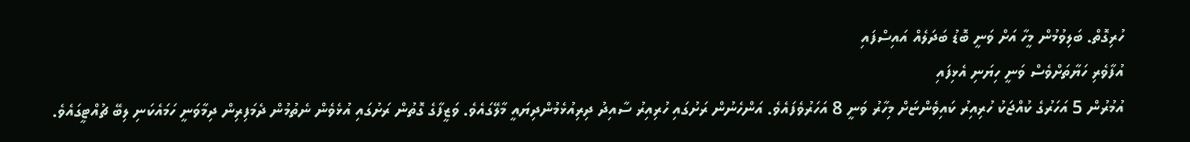ހުރިގޮތް. ބަލިވުމުން މީހާ އަށް ވަނީ ބޮޑު ބަދަލެއް އައިސްފައި
އުފާވެރި ހަޔާތަށްވެސް ވަނީ ހިޔަނި އެޅިފައި
އުމުރުން 5 އަހަރުގެ ކުއްޖަކު ހުރިއިރު ކައިވެންޏަށް މިހާރު ވަނީ 8 އަހަރުވެފައެވެ. އަންހެނުން ރަށުގައި ހުރިއިރު ސާއިދު ދިރިއުޅެމުންދިޔައީ މާލޭގައެވެ. ވަޒީފާގެ ގޮތުން ރަށުގައި އުޅެވެން ނެތުމުން ދެމަފިރިން ދިމާވަނީ ހަމައެކަނި ލިބޭ ޗުއްޓީގައެވެ.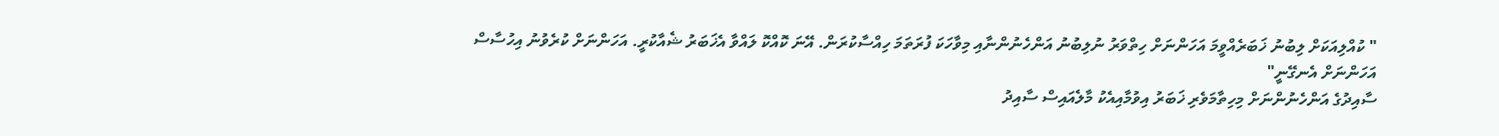" ކުއްލިއަކަށް ލިބުނު ޚަބަރެއްވީމަ އަހަންނަށް ހިތްވަރު ނުލިބުނު އަންހެނުންނާއި މިވާހަކަ ފުރަތަމަ ހިއްސާކުރަން. އޭނަ ކޮއްކޮ ލައްވާ އެޚަބަރު ޝެއާކުރީ. އަހަންނަށް ކުރެވުނު އިހުސާސް އަހަންނަށް އެނގޭނީ"
ސާއިދުގެ އަންހެނުންނަށް މިހިތާމަވެރި ޚަބަރު އިވުމާއިއެކު މާލެއައިސް ސާއިދު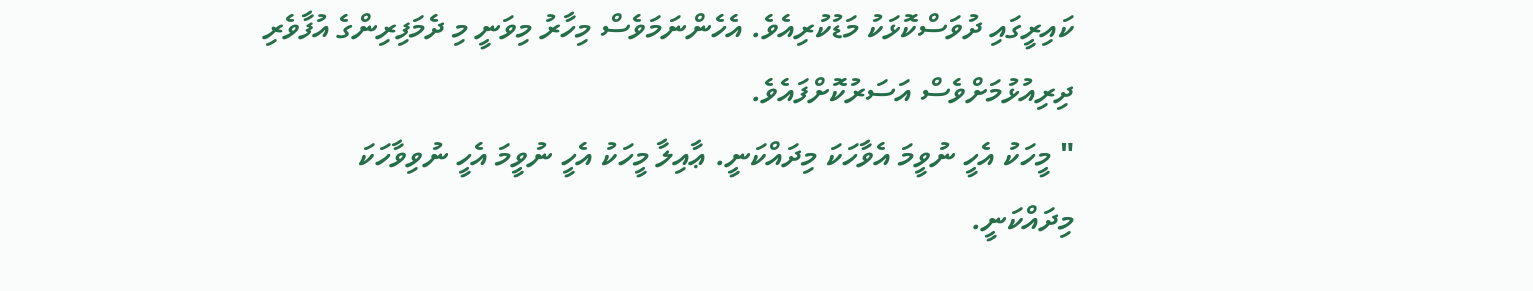ކައިރީގައި ދުވަސްކޮޅަކު މަޑުކުރިއެވެ. އެހެންނަމަވެސް މިހާރު މިވަނީ މި ދެމަފިރިންގެ އުފާވެރި ދިރިއުޅުމަށްވެސް އަސަރުކޮށްފައެވެ.
" މީހަކު އެހީ ނުވީމަ އެވާހަކަ މިދައްކަނީ. ޢާއިލާ މީހަކު އެހީ ނުވީމަ އެހީ ނުވިވާހަކަ މިދައްކަނީ.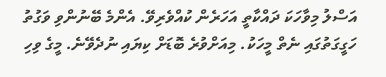އަސްލު މިވާހަކަ ދައްކާތީ އަހަރެން ކުއްވެރިވޭ. އެންމެ ބޭނުންވި ވަގުތު ހަގީގަތުގައި ނެތް މީހަކު. މިއަށްވުރެ ބޮޑަށް ކިޔައި ނުދެވޭނެ. މީގެ ވިހި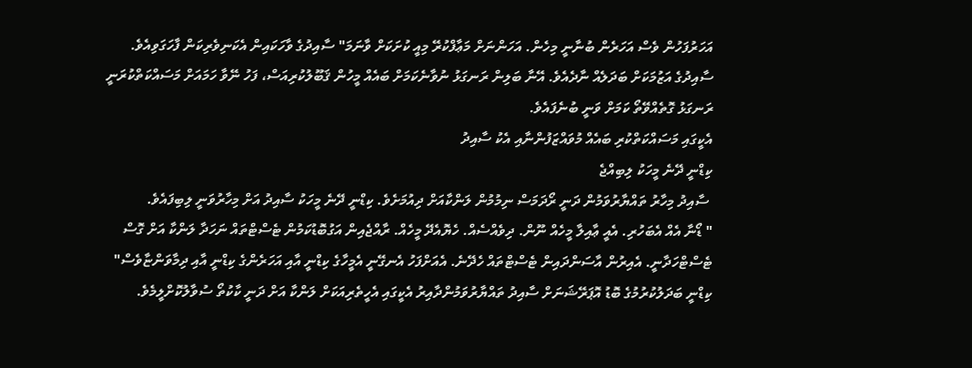އަހަރުފަހުން ވެސް އަހަރެން ބުނާނީ މިހެން. އަހަންނަށް މަޢާފްކުރޭ މިއީ ކުށަކަށް ވާނަމަ" ސާއިދުގެ ވާހަކައިން އެކަނިވެރިކަން ފާހަގަވިއެވެ.
ސާއިދުގެ އަޒުމަކަށް ބަދަލެއް ނާދެއެވެ. އޭނާ ބަލިން ރަނގަޅު ނުވާނެކަމަށް ބައެއް މީހުން ޤަބޫލުކުރިއަސް، ފަހު ނޭވާ ހަމައަށް މަސައްކަތްކުރަނީ ރަނގަޅު ގޮތެއްވޭތޯ ކަމަށް ވަނީ ބުނެފައެވެ.
އެކީގައި މަސައްކަތްކުރި ބައެއް މުވައްޒަފުންނާއި އެކު ސާއިދު
ކިޑްނީ ދޭނެ މީހަކު ލިބިއްޖެ
 ސާއިދު މިހާރު ތައްޔާރުވަމުން ދަނީ ރޯދަމަސް ނިމުމުން ލަންކާއަށް ދިއުމަށެވެ. ކިޑްނީ ދޭނެ މީހަކު ސާއިދު އަށް މިހާރުވަނީ ލިބިފައެވެ.
" ޑޯނާ އެއް އެބަހުރި. އެއީ ޢާއިލާ މީހެއް ނޫން. ދިވެއްސެއް. ހެޔޮއެދޭ މީހެއް. ރާއްޖެއިން އަގުބޮޑުކަމުން ޓެސްޓްތައް ނަހަދާ ލަންކާ އަށް ގޮސް ޓެސްޓްހަދާނީ. އެއިރުން އާސަންދައިން ޓެސްޓްތައް ހެދޭނެ. އެއަށްފަހު އެނގޭނީ އެމީހާގެ ކިޑްނީ އާއި އަހަރެންގެ ކިޑްނީ އާއި ދިމާވަންޏާވެސް"
ކިޑްނީ ބަދަލުކުރުމުގެ ބޮޑު އޮޕަރޭޝަނަށް ސާއިދު ތައްޔާރުވަމުންދާއިރު އެކީގައި އެހީތެރިއަކަށް ލަންކާ އަށް ދަނީ ކާކުތޯ ސުވާލުކޮށްލީމެވެ.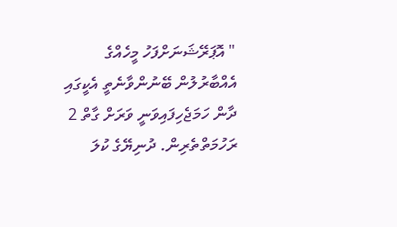" އޮޕަރޭޝަނަށްފަހު މީހެއްގެ އެއްބާރުލުން ބޭނުންވާނެތީ އެކީގައި ދާން ހަމަޖެހިފައިވަނީ ވަރަށް ގާތް 2 ރަހުމަތްތެރިން. ދުނިޔޭގެ ކުލަ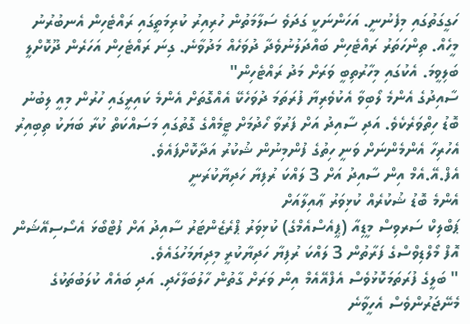ހަގީގަތުގައި މިފެނުނީ. އަހަންނަކީ ގަދަވެ ސަލާމަތުން ހުރިއިރު ކުރިމަތީގައި ރައްޓެހިން އެނބުރުނު މީހެއް. ތިންހަތަރު ރައްޓެހިން ބައްދަލުނުވެދާ ދުވަހެއް މަދުވާނެ. ގިނަ ރައްޓެހިން އަހަރެން ދޫކޮށްލީ ބަލިވީމަ. އެކުގައި މިހާރުތިބީ ވަރަށް މަދު ރައްޓެހިން"
ސާއިދުގެ އެންމެ ލޯބިވާ އެކުވެރިޔާ ފުރަތަމަ ދުވަހެކޭ އެއްގޮތަށް އެންމެ ކައިރީގައި ހުރުން މިއީ ލިބުނު ބޮޑު ހިތްވަރެކެވެ. އަދި ސާއިދު އަށް ފަރުވާ ހޯދުމަށް ޓީމެއްގެ ގޮތުގައި މަސައްކަތް ކުރާ ބަޔަކު ތިބިއިރު އެހުރިހާ އެންމެންނަށް ވަނީ ހިތުގެ ފުންމިނުން ޝުކުރު އަދާކޮށްފައެވެ.
އެފް.އޭ.އެމް އިން ސާއިދު އަށް 3 ލައްކަ ރުފިޔާ ހަދިޔާކުރަނީ
އެންމެ ބޮޑު ޝުކުރެއް ކުޅިވަރު ޢާއިލާއަށް
ޕަބްލިކް ސަރވިސް މީޑިއާ (ޕީއެސްއެމްގެ) ކުޅިވަރު ޕްރެޒެންޓަރު ސާއިދު އަށް ފުޓްބޯޅަ އެސޯސިއޭޝަން އޮފް މޯލްޑިވްސްގެ ފަރާތުން 3 ލައްކަ ރުފިޔާ ހަދިޔާކުރީ މިދިޔަމަހުގައެވެ.
" ބަލީގެ ފުރަތަމަކޮޅުވެސް އެފްއޭއެމް އިން ވަރަށް ގާތުން ހާލުބަލާހެދި. އަދި ބައެއް ކުލަބުތަކުގެ މެނޭޖަރުންވެސް އެހީވާނެ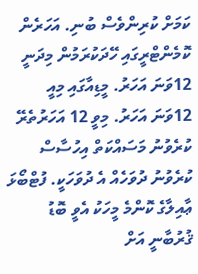ކަމަށް ކުރިންވެސް ބުނި. އަހަރެން ކޮމެންޓްރީގައި ހޭދަކުރަމުން މިދަނީ 12ވަނަ އަހަރު. މީޑިއާގައި މިއީ 12ވަނަ އަހަރު. މިވީ 12 އަހަރުތެރޭ ކުރެވުނު މަސައްކަތް އިހުސާސް ކުރެވުނު ދުވަހެއް އެ ދުވަހަކީ. ފުޓްބޯޅަ ޢާއިލާގެ ކޮންމެ މީހަކު އެވީ ބޮޑު ޤުރުބާނީ އަށް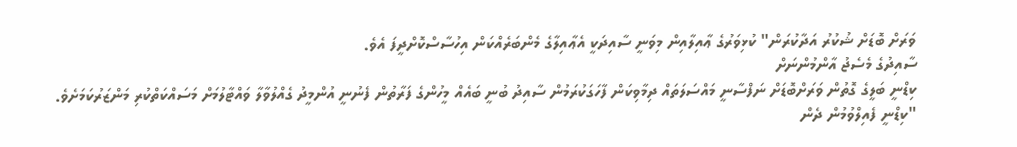ވަރަށް ބޮޑަށް ޝުކުރު އަދާކުރަން" ކުޅިވަރުގެ ޢާއިލާއިން މިވަނީ ސާއިދަކީ އެޢާއިލާގެ މެންބަރެއްކަން އިހުސާސްކޮށްދީފަ އެވެ.
ސާއިދުގެ މެސެޖު އާންމުންނަށް
ކިޑްނީ ބަލީގެ ގޮތުން ވަރަށްބޮޑަށް ނަފްސާނީ މައްސަލަތައް ދިމާވިކަން ފާހަގަކުރަމުން ސާއިދު ބުނީ ބައެއް މީހުންގެ ފަރާތުން ފެނުނީ އުންމީދު ގެއްލުވާލާ ވައްޓާލުމަށް މަސައްކަތްކުރި މަންޒަރުކަމަށެވެ.
"ކިޑްނީ ފެއިލްވުމުން ދެން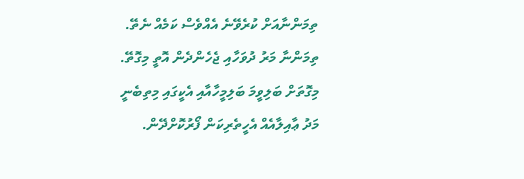ތިމަންނާއަށް ކުރެވޭނެ އެއްވެސް ކަމެއް ނެތޭ. ތިމަންނާ މަރު ދުވަހާއި ޖެހެންދެން އޮތީ މިގޮތޭ. މިގޮތަށް ބަލިވީމަ ބަލިމީހާއާއި އެކީގައި މިތިބެނީ މަދު ޢާއިލާއެއް އެހީތެރިކަން ފޯރުކޮށްދޭން.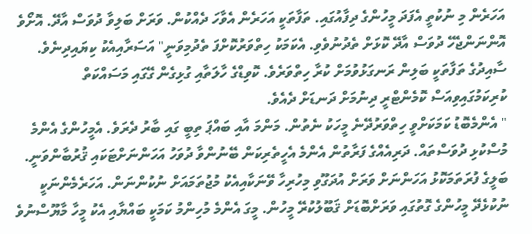އަހަރެން މި ނުކުތީ އެފަދަ މީހުންގެ ދިފާއުގައި. ތަފާތަކީ އަހަރެން އެވާހަ ދެއްކުން. ވަރަށް ބަލިވާ ދުވަސް އާދޭ. އޮށޯވެ އޮންނަންޖެހޭ ދުވަސް އާދޭ ކޮޅަށް ތެދުނުވެވި. އެކަމަކު ހިތްވަރުކޮށްފަ ތެދުމިވަނީ" އަސަރާއިއެކު ކިޔައިދިނެވެ.
ސާއިދުގެ ތަފާތަކީ ބަލިން ރަނގަޅުވުމަށް ކުރާ ހިތްވަރެވެ. ކޮވިޑްގެ ހާލަތާއި ގުޅިގެން ގޭގައި މަސައްކަތް ކުރިކަމުގައިވިއަސް ކޮމެންޓްރީ ދިނުމަށް ދަނޑަށް ދެއެވެ.
" އެންމެބޮޑު ކަމަކަށްވީ ހިތްވަރުދޭނެ މީހަކު ނެތުން. މަންމަ އާއި ބައްޕަ ތިބީ ގައި ބާރު ދެރަވެ. އެމީހުންގެ އެންމެ މުސްކުޅި ދުވަސްތައް. ދަރިއެއްގެ ފަރާތުން އެންމެ އެހީތެރިކަން ބޭނުންވާ ދުވަހު އަހަންނަށްޓަކައި ޤުރުބާންވަނީ. ބަލީގެ ފުރަތަމަކޮޅު އަހަންނަށް ވަރަށް އުދަގޫވި މިހުރިހާ ވޭނަކާއިއެކު މުޖުތަމައަށް ނުކުންނަން. އަހަރެމެންނަކީ ނުކުޅެދޭ މީހުންގެ ގޮތުގައި ވަރަށްބޮޑަށް ޤަބޫލުކުރޭ މީހުން. މީގަ އެންމެ މުހިންމު ކަމަކީ ބައްޔާއި އެކު މީހާ މާޔޫސްނުވެ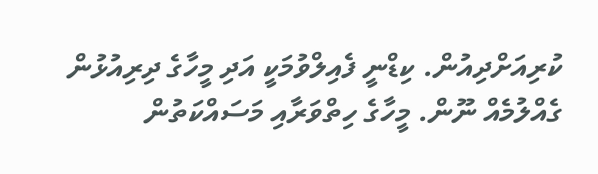ކުރިއަށްދިއުން. ކިޑްނީ ފެއިލްވުމަކީ އަދި މީހާގެ ދިރިއުޅުން ގެއްލުމެއް ނޫން. މީހާގެ ހިތްވަރާއި މަސައްކަތުން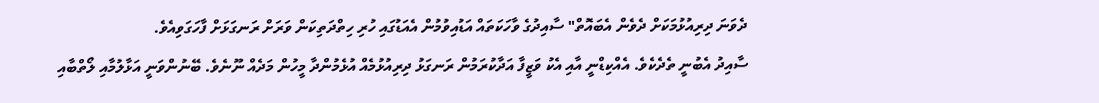ދެވަނަ ދިރިއުޅުމަކަށް ދެވެން އެބައޮތް" ސާއިދުގެ ވާހަކަތައް އަޑުއިވުމުން އެއަޑުގައި ހުރި ހިތްދަތިކަން ވަރަށް ރަނގަޅަށް ފާހަގަވިއެވެ.
ސާއިދު އެބުނީ ތެދެކެވެ. އެއްކިޑްނީ އާއި އެކު ވަޒީފާ އަދާކުރަމުން ރަނގަޅު ދިރިއުޅުމެއް އުޅެމުންދާ މީހުން މަދެއް ނޫނެވެ. ބޭނުންވަނީ އަޅާލުމާއި ލޯތްބާއި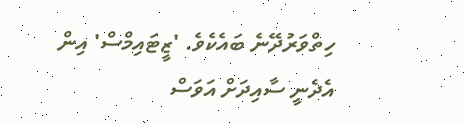ހިތްވަރުދޭނެ ބައެކެވެ. 'ޒީޓައިމްސް' އިން އެދެނީ ސާއިދަށް އަވަސް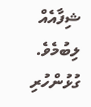ޝިފާއެއް ލިބުމެވެ.
ގުޅުންހުރި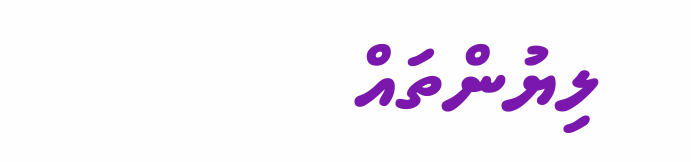ލިޔުންތައް